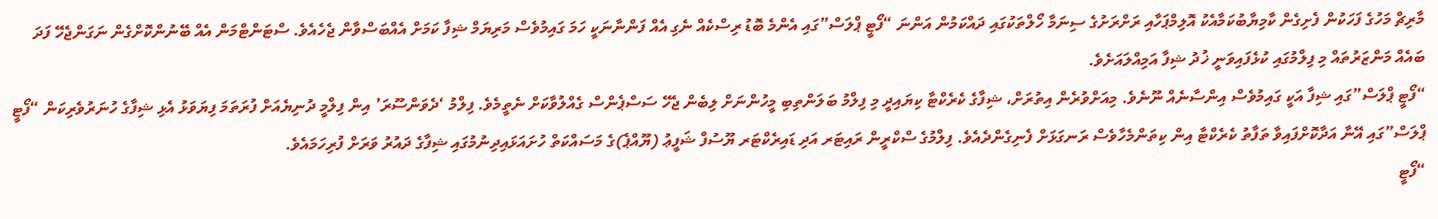މާރިޗް މަހުގެ ފަހަކުން ފެށިގެން ކާމިޔާބުކަމާއެކު އޮލިމްޕަހާއި ރަށްރަށުގެ ސިނަމާ ހޯލްތަކުގައި ދައްކަމުން އަންނަ “ފޯޓީ ޕްލަސް”ގައި އެންމެ ބޮޑު ރިސްކެއް ނެގި އެއް ފަންނާނަކީ ހަމަ ގައިމުވެސް މަރިޔަމް ޝިފާ ކަމަށް އެއްބަސްވާން ޖެހެއެވެ. ސްޓަންޓްމަން އެއް ބޭނުންކޮށްގެން ނަގަންޖެހޭ ފަދަ ބައެއް މަންޒަރުތައް މި ފިލްމުގައި ކުޅެފައިވަނީ ޚުދު ޝިފާ އަމިއްލައަށެވެ.
“ފޯޓީ ޕްލަސް”ގައި ޝިފާ އަކީ ގައިމުވެސް އިންސާނެއް ނޫނެވެ. މިއަށްވުރެން އިތުރަށް، ޝިފާގެ ކެރެކްޓާ ކިޔައިދީ މި ފިލްމު ބަލަންތިބި މީހުންނަށް ލިބެން ޖެހޭ ސަސްޕެންސް ގެއްލުވާކަށް ނެތީމެވެ. ފިލްމު ‘ދެވަންސޫރަ’ އިން ފިލްމީ ދުނިޔެއަށް ފުރަތަމަ ފިޔަވަޅު އެޅި ޝިފާގެ ހުނަރުވެރިކަން “ފޯޓީ ޕްލަސް”ގައި އޭނާ އަދާކޮށްފައިވާ ތަފާތު ކެރެކްޓާ އިން ކިތަންމެހާވެސް ރަނގަޅަށް ފެނިގެންދެއެވެ. ފިލްމުގެ ސްކްރީން ރައިޓަރ އަދި ޑައިރެކްޓަރ ޔޫސުފް ޝަފީޢު (ޔޫއްޕެ)ގެ މަސައްކަތް ހުށައަޅައިދިނުމުގައި ޝިފާގެ ދައުރު ވަރަށް ފުރިހަމައެވެ.
“ފޯޓީ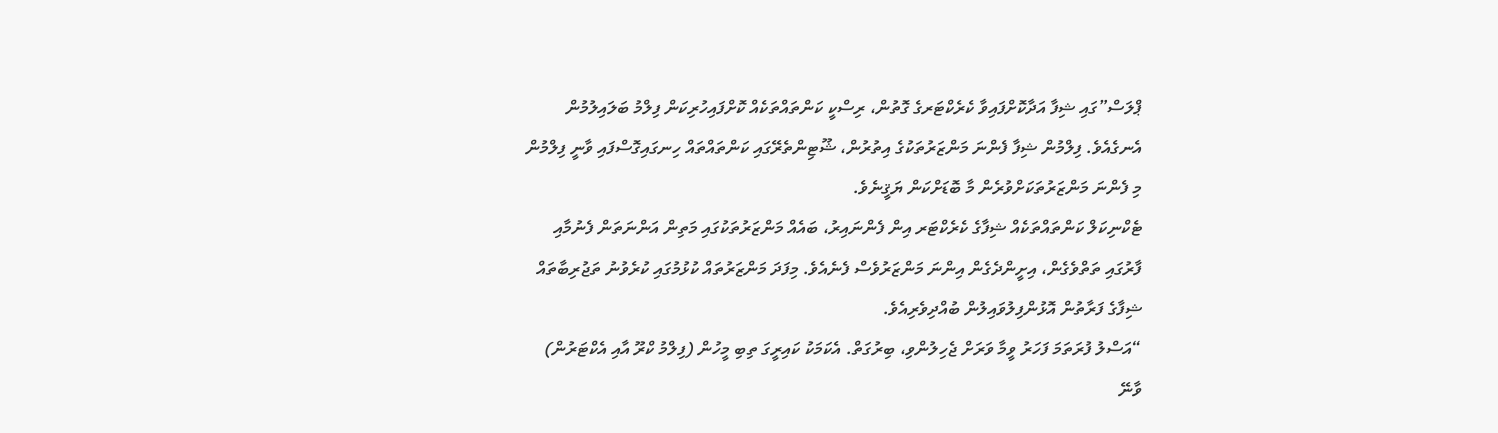ޕްލަސް”ގައި ޝިފާ އަދާކޮށްފައިވާ ކެރެކްޓަރގެ ގޮތުން، ރިސްކީ ކަންތައްތަކެއް ކޮށްފައިހުރިކަން ފިލްމު ބަލައިލުމުން އެނގެއެވެ. ފިލްމުން ޝިފާ ފެންނަ މަންޒަރުތަކުގެ އިތުރުން، ޝޫޓިންތެރޭގައި ކަންތައްތައް ހިނގައިގޮސްފައި ވާނީ ފިލްމުން މި ފެންނަ މަންޒަރުތަކަށްވުރެން މާ ބޮޑަށްކަން ޔަޤީނެވެ.
ޓެކްނިކަލް ކަންތައްތަކެއް ޝިފާގެ ކެރެކްޓަރ އިން ފެންނައިރު، ބައެއް މަންޒަރުތަކުގައި މަތިން އަންނަތަން ފެނުމާއި ފާރުގައި ތަތްވެގެން، އިށީންދެގެން އިންނަ މަންޒަރުވެސް ފެނެއެވެ. މިފަދަ މަންޒަރުތައް ކުޅުމުގައި ކުރެވުނު ތަޖުރިބާތައް ޝިފާގެ ފަރާތުން އޮޅުންފިލުވައިލުން ބުއްދިވެރިއެވެ.
“އަސްލު ފުރަތަމަ ފަހަރު ވީމާ ވަރަށް ޖެހިލުންވި، ބިރުގަތް. އެކަމަކު ކައިރީގަ ތިބި މީހުން (ފިލްމު ކްރޫ އާއި އެކްޓަރުން) ވާނޭ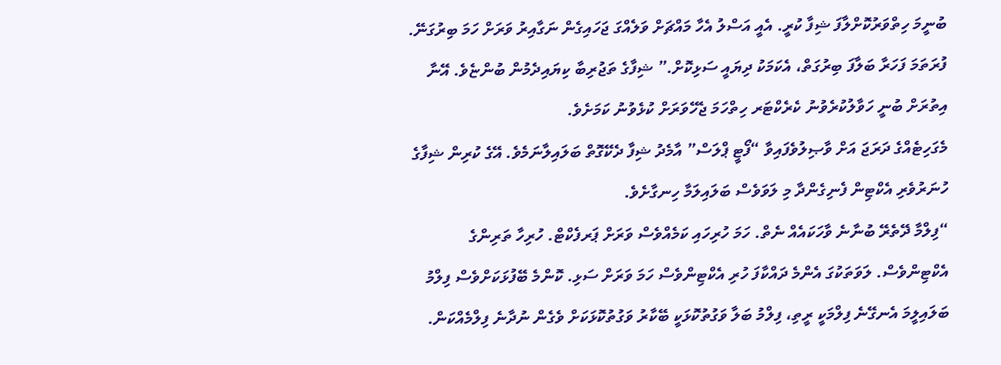ބުނީމަ ހިތްވަރުކޮށްލާފަ ޝިފާ ކުރީ. އެއީ އަސްލު އެހާ މައްޗަށް ވަލެއްގަ ޖަހައިގެން ނަގާއިރު ވަރަށް ހަމަ ބިރުގަނޭ. ފުރަތަމަ ފަހަރާ ބަލާފަ ބިރުގަތް، އެކަމަކު ދިޔައީ ސަޅިކޮށް.” ޝިފާގެ ތަޖުރިބާ ކިޔައިދެމުން ބުންޏެވެ. އޭނާ އިތުރަށް ބުނީ ހަވާލުކުރެވުނު ކެރެކްޓަރ ހިތްހަމަ ޖެހޭވަރަށް ކުޅެވުނު ކަމަށެވެ.
މެގަހިޓެއްގެ ދަރަޖަ އަށް ވާޞިލުވެފައިވާ “ފޯޓީ ޕްލަސް” އާމެދު ޝިފާ ދެކޭގޮތް ބަލައިލާނަމެވެ. އޭގެ ކުރިން ޝިފާގެ ހުނަރުވެރި އެކްޓިން ފެނިގެންދާ މި ލަވަވެސް ބަލައިލަމާ ހިނގާށެވެ.
“ފިލްމާ ދޭތެރޭ ބުނާނެ ވާހަކައެއް ނެތް. ހަމަ ހުރިހައި ކަމެއްވެސް ވަރަށް ޕަރފެކްޓް. ހުރިހާ ތަރިންގެ އެކްޓިންވެސް. ލަވަތަކުގަ އެންމެ ދައްކާފަ ހުރި އެކްޓިންވެސް ހަމަ ވަރަށް ސަޅި. ކޮންމެ ބޭފުޅަކަށްވެސް ފިލްމު ބަލައިލީމަ އެނގޭނެ ފިލްމަކީ ރީތި، ފިލްމު ބަލާ ވަގުތުކޮޅަކީ ބޭކާރު ވަގުތުކޮޅަކަށް ވެގެން ނުދާނެ ފިލްމެއްކަން.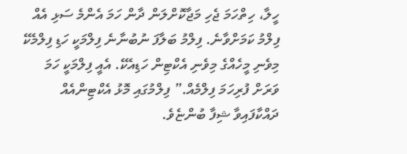ހީލާ، ހިތްހަމަ ޖެހި މަޖާކޮށްލަން ދާން ހަމަ އެންމެ ސަޅި އެއް ފިލްމު ކަމަށްވާނެ. ފިލްމު ބަލާފަ ނުބުނާނެ ފިލްމަކީ ހަޑި ފިލްމެކޭ މިވެނި މީހެއްގެ މިވެނި އެކްޓިން ހަޑިއެކޭ. އެއީ ފިލްމަކީ ހަމަ ވަރަށް ފުރިހަމަ ފިލްމެއް.” ފިލްމުގައި މޮޅު އެކްޓިންއެއް ދައްކާފައިވާ ޝިފާ ބުންޏެވެ.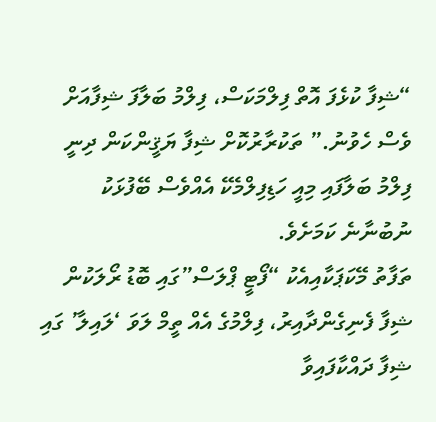“ޝިފާ ކުޅެފަ އޮތް ފިލްމަކަސް، ފިލްމު ބަލާފަ ޝިފާއަށް ވެސް ހެވުނު.” ތަކުރާރުކޮށް ޝިފާ ޔަޤީންކަން ދިނީ ފިލްމު ބަލާފައި މިއީ ހަޑިފިލްމެކޭ އެއްވެސް ބޭފުޅަކު ނުބުނާނެ ކަމަށެވެ.
ތަފާތު މޭކަޕަކާއިއެކު “ފޯޓީ ޕްލަސް”ގައި ބޮޑު ރޯލަކުން ޝިފާ ފެނިގެންދާއިރު، ފިލްމުގެ އެއް ތީމް ލަވަ ‘ލައިލާ’ ގައި ޝިފާ ދައްކާފައިވާ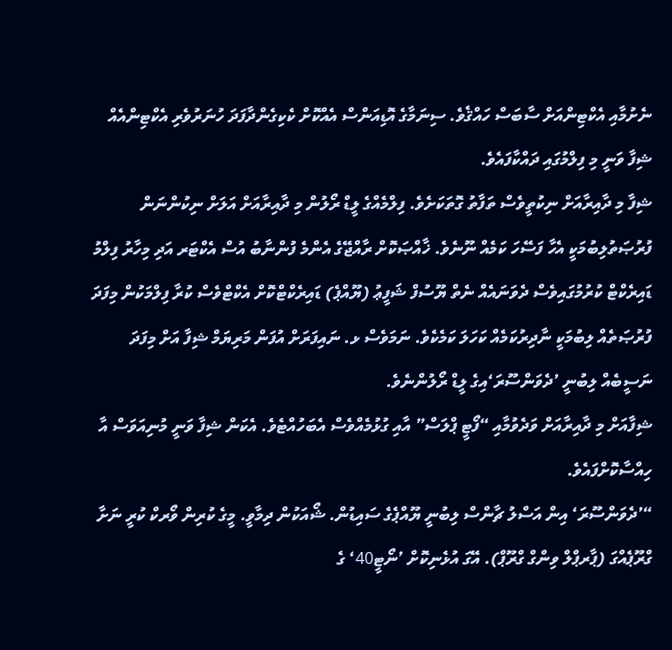ނެށުމާއި އެކްޓިންއަށް ސާބަސް ހައްޤެވެ. ސިނަމާގެ އޮޑިއަންސް އެއްކޮށް ކެކިގެންދާފަދަ ހުނަރުވެރި އެކްޓިންއެއް ޝިފާ ވަނީ މި ފިލްމުގައި ދައްކާފައެވެ.
ޝިފާ މި ދާއިރާއަށް ނިކުތީވެސް ތަފާތު ގޮތަކަށެވެ. ފިލްމެއްގެ ލީޑް ރޯލުން މި ދާއިރާއަށް އަލަށް ނިކުންނަން ފުރުޞަތުލިބުމަކީ އެހާ ފަސޭހަ ކަމެއް ނޫނެވެ. ޚާއްޞަކޮށް ރާއްޖޭގެ އެންމެ ފުންނާބު އުސް އެކްޓަރ އަދި މިހާރު ފިލްމު ޑައިރެކްޓް ކުރުމުގައިވެސް ދެވަނައެއް ނެތް ޔޫސުފް ޝަފީޢު (ޔޫއްޕެ) ޑައިރެކްޓްކޮށް އެކްޓްވެސް ކުރާ ފިލްމަކުން މިފަދަ ފުރުޞަތެއް ލިބުމަކީ ނާދިރުކަމެއް ކަހަލަ ކަމެކެވެ. ނަމަވެސް ޅ. ނައިފަރަށް އުފަން މަރިޔަމް ޝިފާ އަށް މިފަދަ ނަސީބެއް ލިބުނީ ’ދެވަންސޫރަ‘އިގެ ލީޑް ރޯލުންނެވެ.
ޝިފާއަށް މި ދާއިރާއަށް ވަދެވުމާއި “ފޯޓީ ޕްލަސް” އާއި ގުޅުމެއްވެސް އެބަހުއްޓެވެ. އެކަން ޝިފާ ވަނީ މުނިއަވަސް އާ ހިއްސާކޮށްފައެވެ.
“’ދެވަންސޫރަ‘ އިން އަސްލު ޗާންސް ލިބުނީ ޔޫއްޕެގެ ސައިޑުން. ޝޯއަކުން ދިމާވީ. މީގެ ކުރިން ވޯރކް ކުރީ ނަށާ ގްރޫޕެއްގަ (ޕާރޕްލް ވިންގް ގްރޫޕް). އޭގަ އުޅެނިކޮށް ’ނޯޓީ40‘ ގެ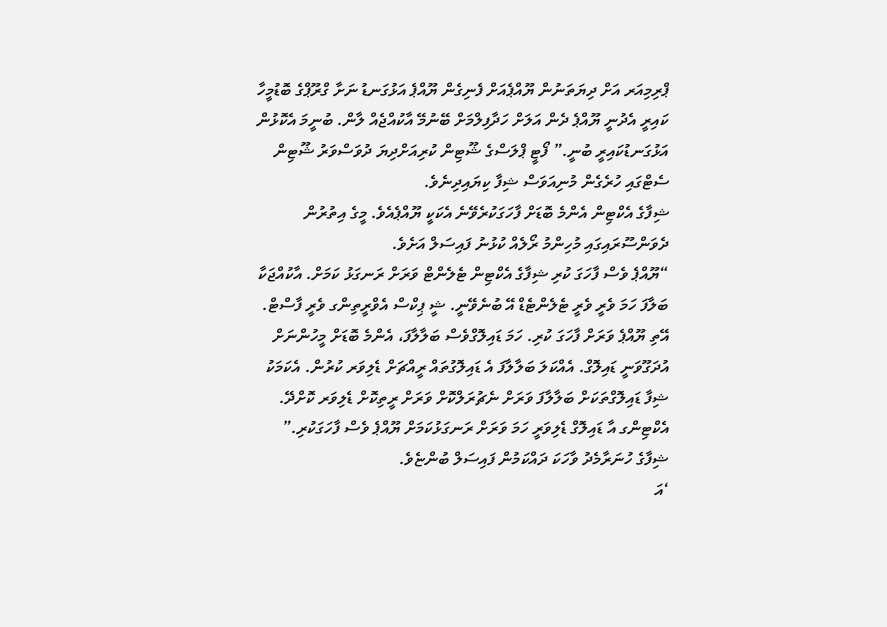ޕްރިމިއަރ އަށް ދިޔަތަނުން ޔޫއްޕެއަށް ފެނިގެން ޔޫއްޕެ އަޅުގަނޑު ނަށާ ގްރޫޕްގެ ބޮޑުމީހާ ކައިރީ އެދުނީ ޔޫއްޕެ ދެން އަލަށް ހަދާފިލްމަށް ބޭނުމޭ އާކުއްޖެއް ލާން. ބުނީމަ އެކޮޅުން އަޅުގަނޑުކައިރީ ބުނީ.” ފޯޓީ ޕްލަސްގެ ޝޫޓިން ކުރިއަށްދިޔަ ދުވަސްވަރު ޝޫޓިން ސެޓްގައި ހުރެގެން މުނިއަވަސް ޝިފާ ކިޔައިދިނެވެ.
ޝިފާގެ އެކްޓިން އެންމެ ބޮޑަށް ފާހަގަކުރެވޭނެ އެކަކީ ޔޫއްޕެއެވެ. މީގެ އިތުރުން ދެވަންސޫރައިގައި މުހިންމު ރޯލެއް ކުޅުނު ފައިސަލް އަށެވެ.
“ޔޫއްޕެ ވެސް ފާހަގަ ކުރި ޝިފާގެ އެކްޓިން ޓެލެންޓް ވަރަށް ރަނގަޅު ކަމަށް. އާކުއްޖަކާ ބަލާފަ ހަމަ ވެރީ ވެރީ ޓެލެންޓެޑް އޭ ބުނެވޭނީ. ޝީ ޕިކްސް އެވްރީތިންގ ވެރީ ފާސްޓް. އޭތި ޔޫއްޕެ ވަރަށް ފާހަގަ ކުރި. ހަމަ ޑައިލޮގްވެސް ބަލާލާފަ، އެންމެ ބޮޑަށް މީހުންނަށް އުދަގޫވަނީ ޑައިލޮގް. އެއްކަލަ ބަލާލާފަ އެ ޑައިލޮގުތައް ރީއްޗަށް ޑެލިވަރ ކުރުން. އެކަމަކު ޝިފާ ޑައިލޮގްތަކަށް ބަލާލާފަ ވަރަށް ނެޗުރަލްކޮށް ވަރަށް ރީތިކޮށް ޑެލިވަރ ކޮށްދޭ. އެކްޓިންގ އާ ޑައިލޮގް ޑެލިވަރީ ހަމަ ވަރަށް ރަނގަޅުކަމަށް ޔޫއްޕެ ވެސް ފާހަގަކުރި.” ޝިފާގެ ހުނަރާމެދު ވާހަކަ ދައްކަމުން ފައިސަލް ބުންޏެވެ.
‘އަ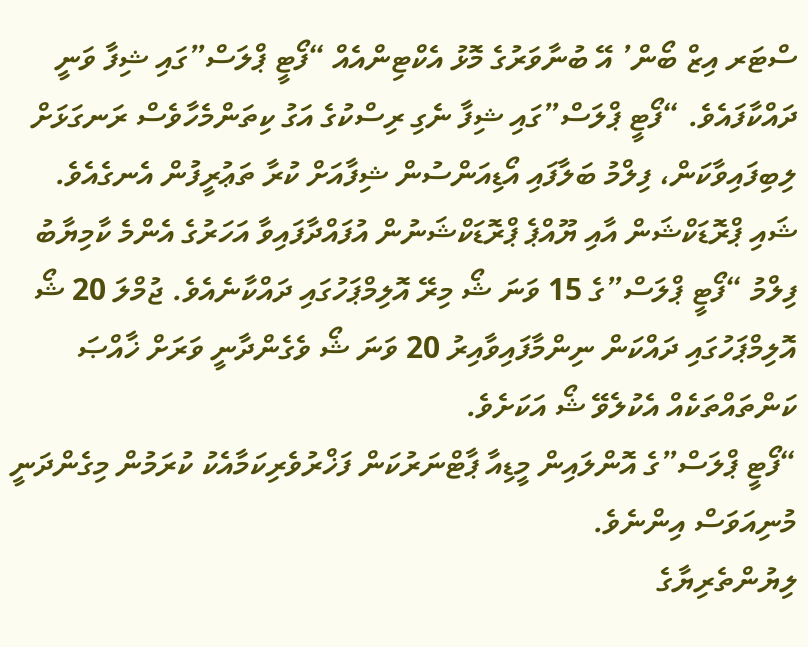ސްޓަރ އިޒް ބޯން’ އޭ ބުނާވަރުގެ މޮޅު އެކްޓިންއެއް “ފޯޓީ ޕްލަސް”ގައި ޝިފާ ވަނީ ދައްކާފައެވެ. “ފޯޓީ ޕްލަސް”ގައި ޝިފާ ނެގި ރިސްކުގެ އަގު ކިތަންމެހާވެސް ރަނގަޅަށް ލިބިފައިވާކަން، ފިލްމު ބަލާފައި އޯޑިއަންސުން ޝިފާއަށް ކުރާ ތަޢުރީފުން އެނގެއެވެ.
ޝައި ޕްރޮޑަކްޝަން އާއި ޔޫއްޕެ ޕްރޮޑަކްޝަނުން އުފައްދާފައިވާ އަހަރުގެ އެންމެ ކާމިޔާބު ފިލްމު “ފޯޓީ ޕްލަސް”ގެ 15 ވަނަ ޝޯ މިރޭ އޮލިމްޕަހުގައި ދައްކާނެއެވެ. ޖުމްލަ 20 ޝޯ އޮލިމްޕަހުގައި ދައްކަން ނިންމާފައިވާއިރު 20 ވަނަ ޝޯ ވެގެންދާނީ ވަރަށް ޚާއްޞަ ކަންތައްތަކެއް އެކުލެވޭ ޝޯ އަކަށެވެ.
“ފޯޓީ ޕްލަސް”ގެ އޮންލައިން މީޑިއާ ޕާޓްނަރުކަން ފަޚްރުވެރިކަމާއެކު ކުރަމުން މިގެންދަނީ މުނިއަވަސް އިންނެވެ.
ލިޔުންތެރިޔާގެ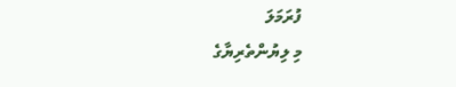ފުރަމަލަ
މި ލިޔުންތެރިޔާގެ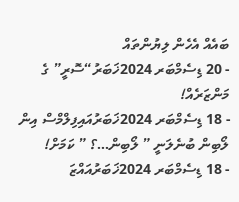ބައެއް އެހެން ލިޔުންތައް
- 20 ޑިސެމްބަރ 2024ޚަބަރު“ސޮރީ” ގެ މަންޒަރެއް!
- 18 ޑިސެމްބަރ 2024ޚަބަރުއައިފިލްމްސް އިން ލޯބިން ބުނެލަނީ ” ލޯބިން…؟ ” ކަމަށް!
- 18 ޑިސެމްބަރ 2024ޚަބަރުއައްޒަ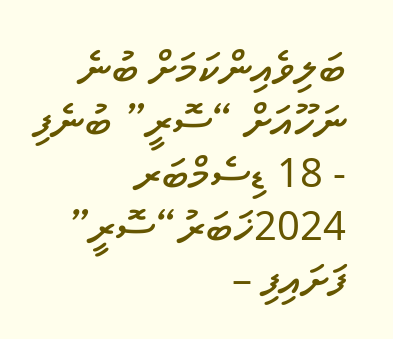ބަލިވެއިންކަމަށް ބުނެ ނަހޫއަށް “ސޮރީ” ބުނެފި
- 18 ޑިސެމްބަރ 2024ޚަބަރު“ސޮރީ” ފަށައިފި –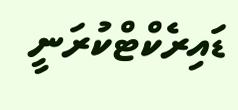ޑައިރެކްޓްކުރަނީ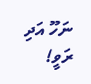ނަހޫ އަދި ރަވީ!